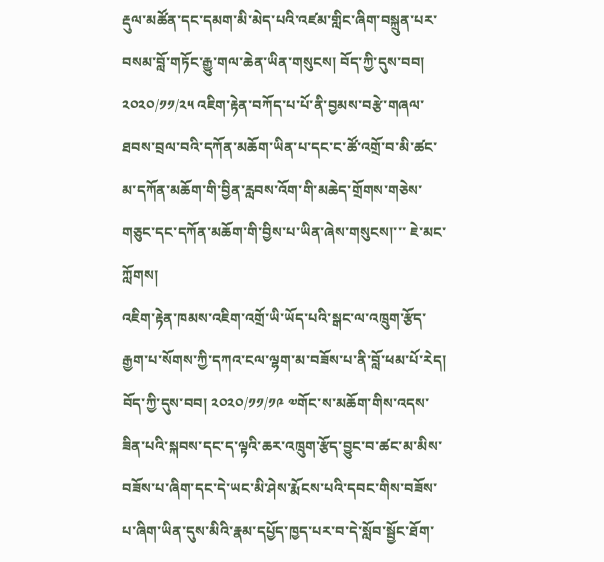རྡུལ་མཚོན་དང་དམག་མི་མེད་པའི་འཛམ་གླིང་ཞིག་བསྐྲུན་པར་བསམ་བློ་གཏོང་རྒྱུ་གལ་ཆེན་ཡིན་གསུངས། བོད་ཀྱི་དུས་བབ། ༢༠༢༠/༡༡/༢༥ འཇིག་རྟེན་བཀོད་པ་པོ་ནི་བྱམས་བརྩེ་གཞལ་ཐབས་བྲལ་བའི་དཀོན་མཆོག་ཡིན་པ་དང་ང་ཚོ་འགྲོ་བ་མི་ཚང་མ་དཀོན་མཆོག་གི་བྱིན་རླབས་འོག་གི་མཆེད་གྲོགས་གཅེས་གཅུང་དང་དཀོན་མཆོག་གི་བྱིས་པ་ཡིན་ཞེས་གསུངས།་་་ ཇེ་མང་ཀློགས།
འཇིག་རྟེན་ཁམས་འཇིག་འགྲོ་ཡི་ཡོད་པའི་སྒང་ལ་འཁྲུག་རྩོད་རྒྱག་པ་སོགས་ཀྱི་དཀའ་ངལ་ལྷག་མ་བཟོས་པ་ནི་བློ་ཕམ་པོ་རེད། བོད་ཀྱི་དུས་བབ། ༢༠༢༠/༡༡/༡༩ ༧གོང་ས་མཆོག་གིས་འདས་ཟིན་པའི་སྐབས་དང་ད་ལྟའི་ཆར་འཁྲུག་རྩོད་བྱུང་བ་ཚང་མ་མིས་བཟོས་པ་ཞིག་དང་དེ་ཡང་མི་ཤེས་རྨོངས་པའི་དབང་གིས་བཟོས་པ་ཞིག་ཡིན་དུས་མིའི་རྣམ་དཔྱོད་ཁྱད་པར་བ་དེ་སློབ་སྦྱོང་ཐོག་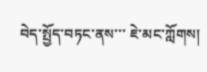བེད་སྤྱོད་བཏང་ནས་་་ ཇེ་མང་ཀློགས།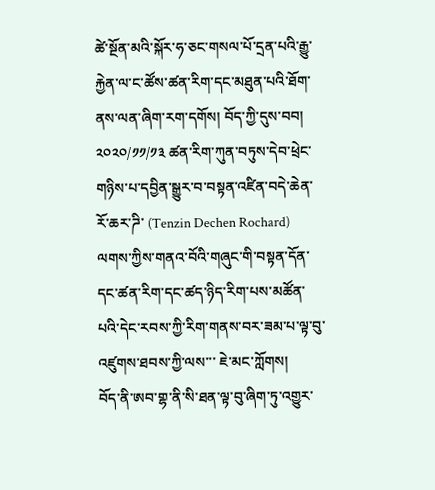ཚེ་སྔོན་མའི་སྐོར་ཧ་ཅང་གསལ་པོ་དྲན་པའི་རྒྱུ་རྐྱེན་ལ་ང་ཚོས་ཚན་རིག་དང་མཐུན་པའི་ཐོག་ནས་ལན་ཞིག་རག་དགོས། བོད་ཀྱི་དུས་བབ། ༢༠༢༠/༡༡/༡༣ ཚན་རིག་ཀུན་བཏུས་དེབ་ཕྲེང་གཉིས་པ་དབྱིན་སྒྱུར་བ་བསྟན་འཛིན་བདེ་ཆེན་རོ་ཆར་ཌི་ (Tenzin Dechen Rochard) ལགས་ཀྱིས་གནའ་བོའི་གཞུང་གི་བསྟན་དོན་དང་ཚན་རིག་དང་ཚད་ཉིད་རིག་པས་མཚོན་པའི་དེང་རབས་ཀྱི་རིག་གནས་བར་ཟམ་པ་ལྟ་བུ་འཛུགས་ཐབས་ཀྱི་ལས་་་ ཇེ་མང་ཀློགས།
བོད་ནི་ཨབ་གྷ་ནི་སི་ཐན་ལྟ་བུ་ཞིག་ཏུ་འགྱུར་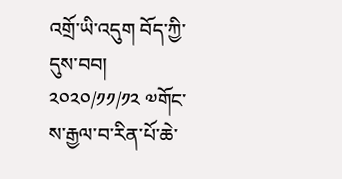འགྲོ་ཡི་འདུག བོད་ཀྱི་དུས་བབ། ༢༠༢༠/༡༡/༡༢ ༧གོང་ས་རྒྱལ་བ་རིན་པོ་ཆེ་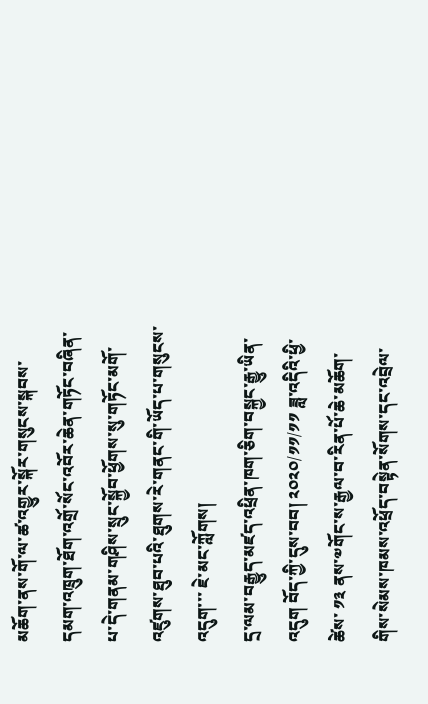མཆོག་ནས་གོ་ལ་ཚ་འགྱུར་སྐོར་གསུངས་སྐབས་དམག་འཁྲུག་ཐོག་འགྲོ་སོང་འབོར་ཆེན་གཏོང་བཞིན་པ་དེ་གནམ་གཤིས་སྲུང་སྐྱོབ་ཕྱོགས་སུ་གཏོང་མགོ་འཛུགས་ཐུབ་པའི་ཐུགས་རེ་གནང་གི་ཡོད་པ་གསུངས་འདུག་་་ ཇེ་མང་ཀློགས།
དྲ་ལམ་བརྒྱུད་མཛད་འཕྲིན་ཁག་ཅིག་བསྐྱང་རྒྱུ་ཡིན་འདུག བོད་ཀྱི་དུས་བབ། ༢༠༢༠/༡༡/༡༡ ཟླ་འདིའི་ཕྱི་ཚེས་ ༡༣ ནས་༧གོང་ས་རྒྱལ་བ་རིན་པོ་ཆེ་མཆོག་གིས་སེམས་ཁམས་འཕྲོད་བསྟེན་སོགས་དང་འབྲེལ་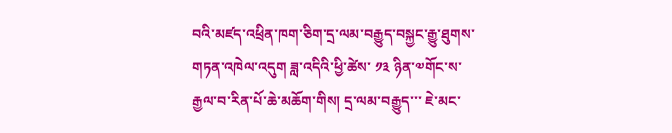བའི་མཛད་འཕྲིན་ཁག་ཅིག་དྲ་ལམ་བརྒྱུད་བསྐྱང་རྒྱུ་ཐུགས་གཏན་འཁེལ་འདུག ཟླ་འདིའི་ཕྱི་ཚེས་ ༡༣ ཉིན་༧གོང་ས་རྒྱལ་བ་རིན་པོ་ཆེ་མཆོག་གིས། དྲ་ལམ་བརྒྱུད་་་ ཇེ་མང་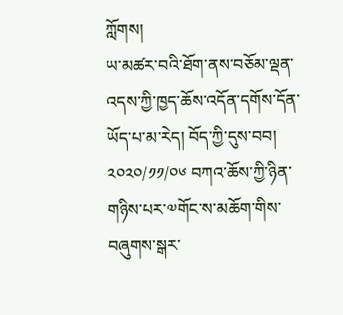ཀློགས།
ཡ་མཚར་བའི་ཐོག་ནས་བཅོམ་ལྡན་འདས་ཀྱི་ཁྱད་ཆོས་འདོན་དགོས་དོན་ཡོད་པ་མ་རེད། བོད་ཀྱི་དུས་བབ། ༢༠༢༠/༡༡/༠༦ བཀའ་ཆོས་ཀྱི་ཉིན་གཉིས་པར་༧གོང་ས་མཆོག་གིས་བཞུགས་སྒར་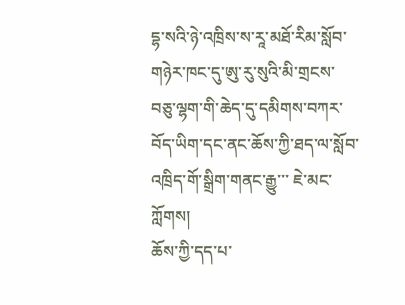དྷ་སའི་ཉེ་འཁྲིས་ས་རཱ་མཐོ་རིམ་སློབ་གཉེར་ཁང་དུ་ཨུ་རུ་སུའི་མི་གྲངས་བཅུ་ལྷག་གི་ཆེད་དུ་དམིགས་བཀར་བོད་ཡིག་དང་ནང་ཆོས་ཀྱི་ཐད་ལ་སློབ་འཁྲིད་གོ་སྒྲིག་གནང་རྒྱུ་་་ ཇེ་མང་ཀློགས།
ཆོས་ཀྱི་དད་པ་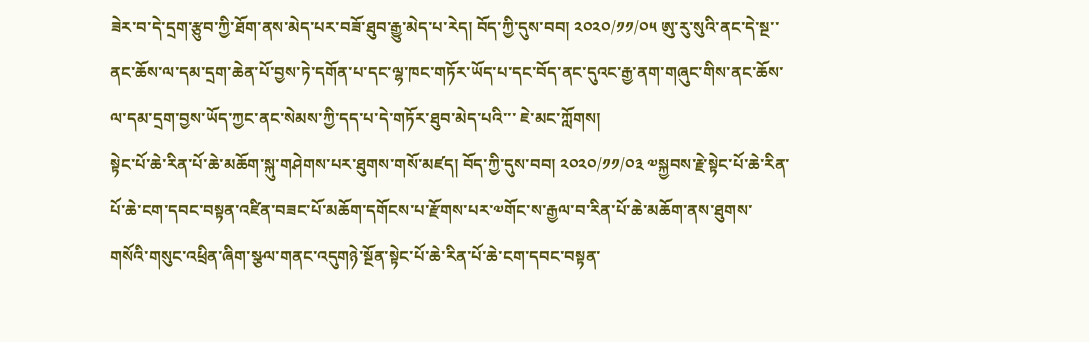ཟེར་བ་དེ་དྲག་རྩུབ་ཀྱི་ཐོག་ནས་མེད་པར་བཟོ་ཐུབ་རྒྱུ་མེད་པ་རེད། བོད་ཀྱི་དུས་བབ། ༢༠༢༠/༡༡/༠༥ ཨུ་རུ་སུའི་ནང་དེ་སྔ་་ནང་ཆོས་ལ་དམ་དྲག་ཆེན་པོ་བྱས་ཏེ་དགོན་པ་དང་ལྷ་ཁང་གཏོར་ཡོད་པ་དང་བོད་ནང་དུའང་རྒྱ་ནག་གཞུང་གིས་ནང་ཆོས་ལ་དམ་དྲག་བྱས་ཡོད་ཀྱང་ནང་སེམས་ཀྱི་དད་པ་དེ་གཏོར་ཐུབ་མེད་པའི་་་ ཇེ་མང་ཀློགས།
སྟེང་པོ་ཆེ་རིན་པོ་ཆེ་མཆོག་སྐུ་གཤེགས་པར་ཐུགས་གསོ་མཛད། བོད་ཀྱི་དུས་བབ། ༢༠༢༠/༡༡/༠༣ ༧སྐྱབས་རྗེ་སྟེང་པོ་ཆེ་རིན་པོ་ཆེ་ངག་དབང་བསྟན་འཛིན་བཟང་པོ་མཆོག་དགོངས་པ་རྫོགས་པར་༧གོང་ས་རྒྱལ་བ་རིན་པོ་ཆེ་མཆོག་ནས་ཐུགས་གསོའི་གསུང་འཕྲིན་ཞིག་སྩལ་གནང་འདུགཉེ་སྔོན་སྟེང་པོ་ཆེ་རིན་པོ་ཆེ་ངག་དབང་བསྟན་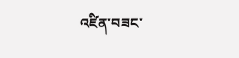འཛིན་བཟང་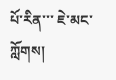པོ་རིན་་་ ཇེ་མང་ཀློགས།